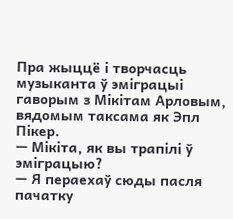Пра жыццё і творчасць музыканта ў эміграцыі гаворым з Мікітам Арловым, вядомым таксама як Эпл Пікер.
— Мікіта, як вы трапілі ў эміграцыю?
— Я пераехаў сюды пасля пачатку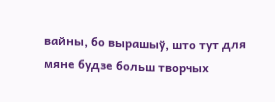вайны, бо вырашыў, што тут для мяне будзе больш творчых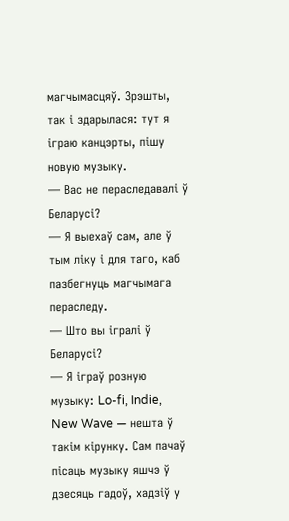магчымасцяў. Зрэшты, так і здарылася: тут я іграю канцэрты, пішу новую музыку.
— Вас не пераследавалі ў Беларусі?
— Я выехаў сам, але ў тым ліку і для таго, каб пазбегнуць магчымага пераследу.
— Што вы ігралі ў Беларусі?
— Я іграў розную музыку: Lo-fi, Indie, New Wave — нешта ў такім кірунку. Сам пачаў пісаць музыку яшчэ ў дзесяць гадоў, хадзіў у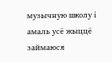музычную школу і амаль усё жыццё займаюся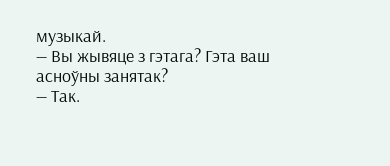музыкай.
— Вы жывяце з гэтага? Гэта ваш асноўны занятак?
— Так.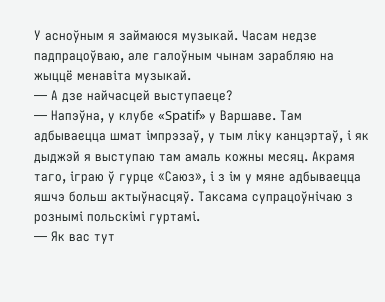У асноўным я займаюся музыкай. Часам недзе падпрацоўваю, але галоўным чынам зарабляю на жыццё менавіта музыкай.
— А дзе найчасцей выступаеце?
— Напэўна, у клубе «Spatif» у Варшаве. Там адбываецца шмат імпрэзаў, у тым ліку канцэртаў, і як дыджэй я выступаю там амаль кожны месяц. Акрамя таго, іграю ў гурце «Саюз», і з ім у мяне адбываецца яшчэ больш актыўнасцяў. Таксама супрацоўнічаю з рознымі польскімі гуртамі.
— Як вас тут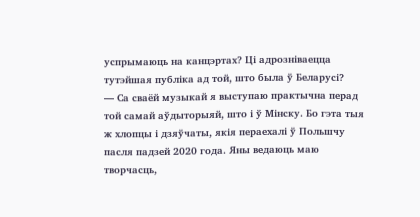успрымаюць на канцэртах? Ці адрозніваецца тутэйшая публіка ад той, што была ў Беларусі?
— Са сваёй музыкай я выступаю практычна перад той самай аўдыторыяй, што і ў Мінску. Бо гэта тыя ж хлопцы і дзяўчаты, якія пераехалі ў Польшчу пасля падзей 2020 года. Яны ведаюць маю творчасць,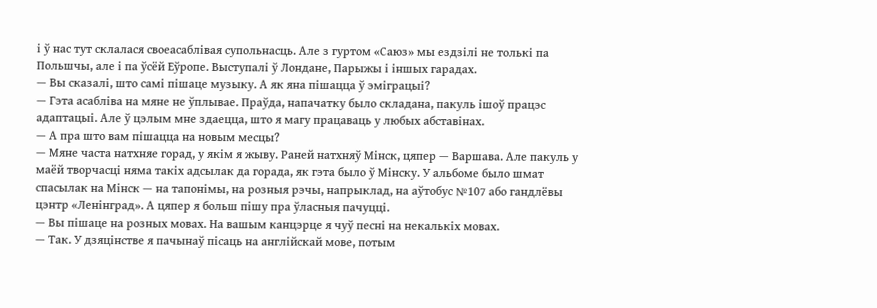і ў нас тут склалася своеасаблівая супольнасць. Але з гуртом «Саюз» мы ездзілі не толькі па Польшчы, але і па ўсёй Еўропе. Выступалі ў Лондане, Парыжы і іншых гарадах.
— Вы сказалі, што самі пішаце музыку. А як яна пішацца ў эміграцыі?
— Гэта асабліва на мяне не ўплывае. Праўда, напачатку было складана, пакуль ішоў працэс адаптацыі. Але ў цэлым мне здаецца, што я магу працаваць у любых абставінах.
— А пра што вам пішацца на новым месцы?
— Мяне часта натхняе горад, у якім я жыву. Раней натхняў Мінск, цяпер — Варшава. Але пакуль у маёй творчасці няма такіх адсылак да горада, як гэта было ў Мінску. У альбоме было шмат спасылак на Мінск — на тапонімы, на розныя рэчы, напрыклад, на аўтобус №107 або гандлёвы цэнтр «Ленінград». А цяпер я больш пішу пра ўласныя пачуцці.
— Вы пішаце на розных мовах. На вашым канцэрце я чуў песні на некалькіх мовах.
— Так. У дзяцінстве я пачынаў пісаць на англійскай мове, потым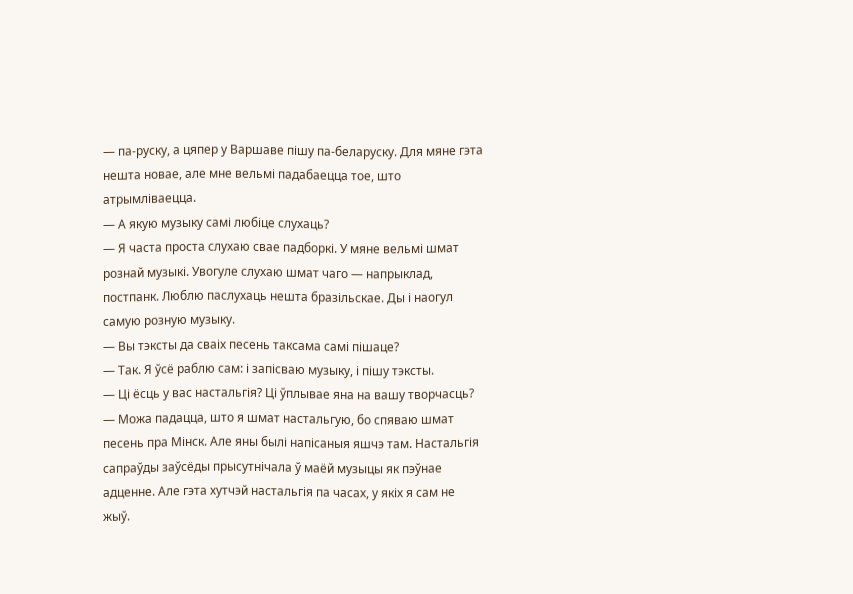— па-руску, а цяпер у Варшаве пішу па-беларуску. Для мяне гэта нешта новае, але мне вельмі падабаецца тое, што атрымліваецца.
— А якую музыку самі любіце слухаць?
— Я часта проста слухаю свае падборкі. У мяне вельмі шмат рознай музыкі. Увогуле слухаю шмат чаго — напрыклад, постпанк. Люблю паслухаць нешта бразільскае. Ды і наогул самую розную музыку.
— Вы тэксты да сваіх песень таксама самі пішаце?
— Так. Я ўсё раблю сам: і запісваю музыку, і пішу тэксты.
— Ці ёсць у вас настальгія? Ці ўплывае яна на вашу творчасць?
— Можа падацца, што я шмат настальгую, бо спяваю шмат песень пра Мінск. Але яны былі напісаныя яшчэ там. Настальгія сапраўды заўсёды прысутнічала ў маёй музыцы як пэўнае адценне. Але гэта хутчэй настальгія па часах, у якіх я сам не жыў.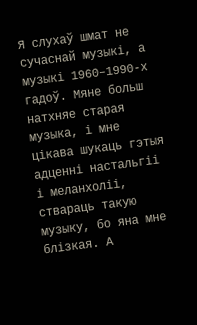Я слухаў шмат не сучаснай музыкі, а музыкі 1960–1990-х гадоў. Мяне больш натхняе старая музыка, і мне цікава шукаць гэтыя адценні настальгіі і меланхоліі, ствараць такую музыку, бо яна мне блізкая. А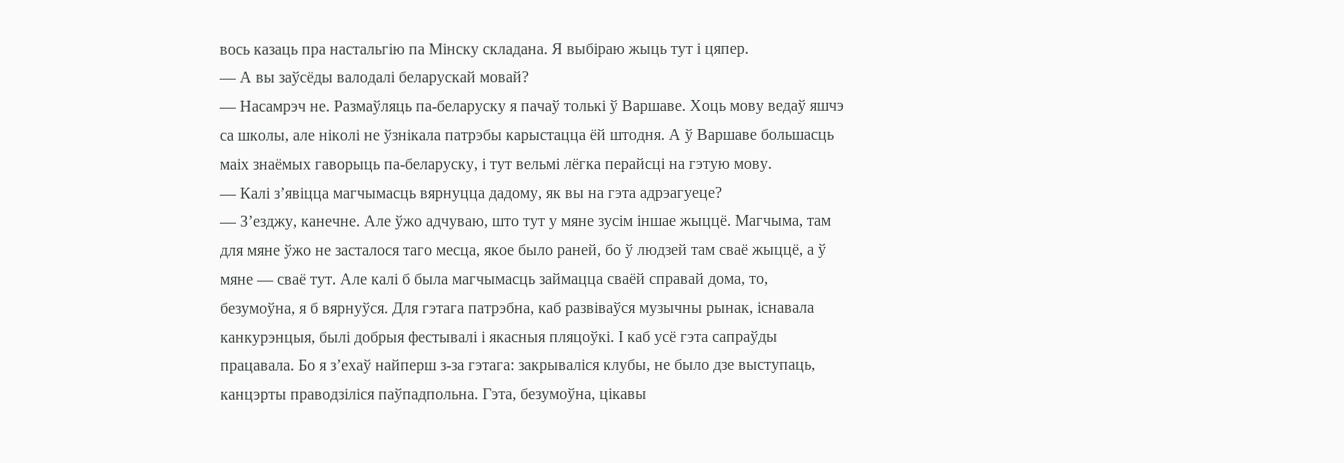вось казаць пра настальгію па Мінску складана. Я выбіраю жыць тут і цяпер.
— А вы заўсёды валодалі беларускай мовай?
— Насамрэч не. Размаўляць па-беларуску я пачаў толькі ў Варшаве. Хоць мову ведаў яшчэ са школы, але ніколі не ўзнікала патрэбы карыстацца ёй штодня. А ў Варшаве большасць маіх знаёмых гаворыць па-беларуску, і тут вельмі лёгка перайсці на гэтую мову.
— Калі з’явіцца магчымасць вярнуцца дадому, як вы на гэта адрэагуеце?
— З’езджу, канечне. Але ўжо адчуваю, што тут у мяне зусім іншае жыццё. Магчыма, там для мяне ўжо не засталося таго месца, якое было раней, бо ў людзей там сваё жыццё, а ў мяне — сваё тут. Але калі б была магчымасць займацца сваёй справай дома, то, безумоўна, я б вярнуўся. Для гэтага патрэбна, каб развіваўся музычны рынак, існавала канкурэнцыя, былі добрыя фестывалі і якасныя пляцоўкі. І каб усё гэта сапраўды працавала. Бо я з’ехаў найперш з-за гэтага: закрываліся клубы, не было дзе выступаць, канцэрты праводзіліся паўпадпольна. Гэта, безумоўна, цікавы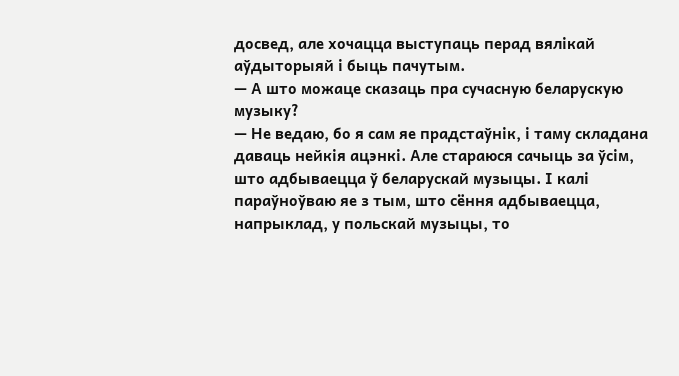досвед, але хочацца выступаць перад вялікай аўдыторыяй і быць пачутым.
— А што можаце сказаць пра сучасную беларускую музыку?
— Не ведаю, бо я сам яе прадстаўнік, і таму складана даваць нейкія ацэнкі. Але стараюся сачыць за ўсім, што адбываецца ў беларускай музыцы. І калі параўноўваю яе з тым, што сёння адбываецца, напрыклад, у польскай музыцы, то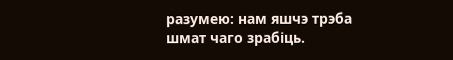разумею: нам яшчэ трэба шмат чаго зрабіць.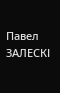Павел ЗАЛЕСКІ